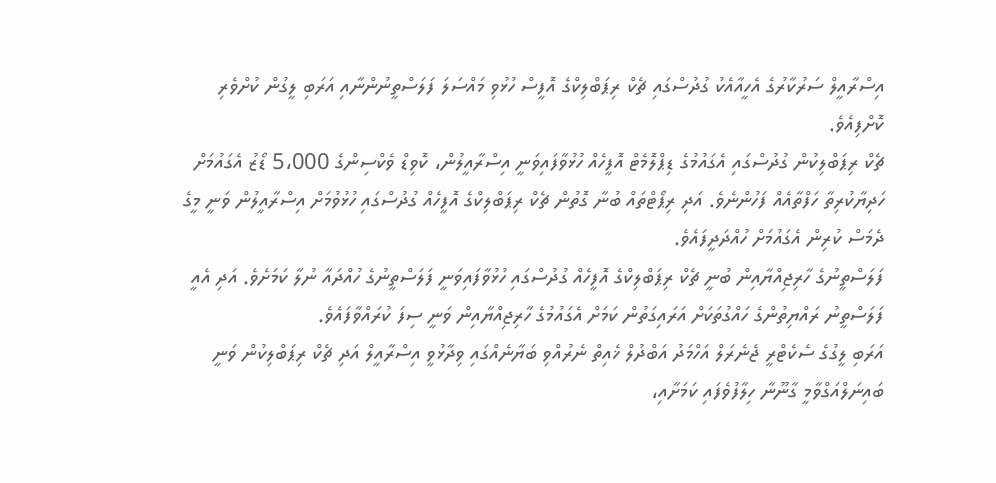އިސްރާއީލް ސަރުކާރުގެ އެހީއާއެކު ގުދުސްގައި ޗެކް ރިޕަބްލިކްގެ އޮފީސް ހުޅުވި މައްސަލަ ފަލަސްތީނުންނާއި އަރަބި ލީގުން ކުށްވެރި ކޮށްފިއެވެ.
ޗެކް ރިޕަބްލިކުން ގުދުސްގައި އެގައުމުގެ ޑިޕްލޮމެޓް އޮފީހެއް ހުޅުވާފައިވަނީ އިސްރާއީލުން، ކޮވިޑް ވެކްސިންގެ 5،000 ޑޯޒު އެގައުމަށް ހަދިޔާކުރިތާ ހަފްތާއެއް ފަހުންނެވެ. އަދި ރިޕޯޓްތައް ބުނާ ގޮތުން ޗެކް ރިޕަބްލިކްގެ އޮފީހެއް ގުދުސްގައި ހުޅުވުމަށް އިސްރާއީލުން ވަނީ މީގެ ދެމަސް ކުރިން އެގައުމަށް ހުއްދަދީފައެވެ.
ފަލަސްތީނުގެ ހާރިޖިއްޔާއިން ބުނީ ޗެކް ރިޕަބްލިކްގެ އޮފީހެއް ގުދުސްގައި ހުޅުވާފައިވަނީ ފަލަސްތީނުގެ ހުއްދައާ ނުލާ ކަމަށެވެ. އަދި އެއީ ފަލަސްތީނު ރައްޔިތުންގެ ހައްގުތަކަށް އަރައިގަތުން ކަމަށް އެގައުމުގެ ހާރިޖިއްޔާއިން ވަނީ ސިފަ ކުރައްވާފައެވެ.
އަރަބި ލީގުގެ ސެކެޓްރީ ޖެނެރަލް އަހްމަދު އަބްދުލް ޚެއިތް ނެރުއްވި ބަޔާނެއްގައި ވިދާޅުވީ އިސްރާއީލް އަދި ޗެކް ރިޕަބްލިކުން ވަނީ ބައިނަލްއަގްވާމީ ގާނޫނާ ހިލާފުވެފައި ކަމަށާއި،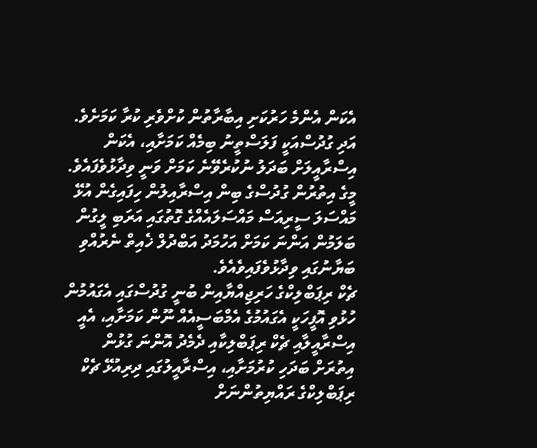އެކަން އެންމެ ހަރުކަށި އިބާރާތުން ކުށްވެރި ކުރާ ކަމަށެވެ. އަދި ގުދުސްއަކީ ފަލަސްތީނު ބިމެއް ކަމަށާއި، އެކަން އިސްރާއީލަށް ބަދަލު ނުކުރެވޭނެ ކަމަށް ވަނީ ވިދާޅުވެފައެވެ. މީގެ އިތުރުން ގުދުސްގެ ބިން އިސްރާއިލުން ހިފައިގެން އުޅޭ މައްސަލަ ސީރިއަސް މައްސަލައެއްގެ ގޮތުގައި އަރަބި ލީގުން ބަލަމުން އަންނަ ކަމަށް އަހުމަދު އަބްދުލް ޚެއިތް ނެރުއްވި ބަޔާނުގައި ވިދާޅުވެފައިވެއެވެ.
ޗެކް ރިޕަބްލިކްގެ ހަރިޖިއްޔާއިން ބުނީ ގުދުސްގައި އެގައުމުން ހުޅުވި އޮފީހަކީ އެގައުމުގެ އެމްބަސީއެއް ނޫން ކަމަށާއި، އެއީ އިސްރާއީލާއި ޗެކް ރިޕަބްލިކާއި ދެމެދު އޮންނަ ގުޅުން އިތުރަށް ބަދަހި ކުރުމަށާއި، އިސްރާއީލުގައި ދިރިއުޅޭ ޗެކް ރިޕަބްލިކްގެ ރައްޔިތުންނަށް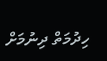ހިދުމަތް ދިނުމަށް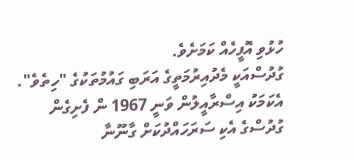ހުޅުވި އޮފީހެއް ކަމަށެވެ.
ގުދުސްއަކީ މެދުއިރުމަތީގެ އަރަބި ގައުމުތަކުގެ "ހިތެވެ". އެކަމަކު އިސްރާއީލުން ވަނީ 1967 ން ފެށިގެން ގުދުސްގެ އެކި ސަރަހައްދުކަށް ގާނޫނާ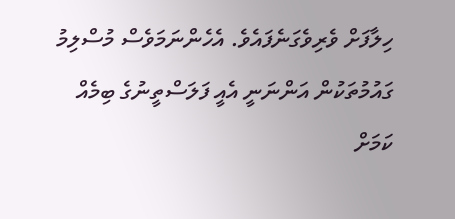ހިލާފަށް ވެރިވެގަނެފައެވެ. އެހެންނަމަވެސް މުސްލިމު ގައުމުތަކުން އަންނަނީ އެއީ ފަލަސްތީނުގެ ބިމެއް ކަމަށް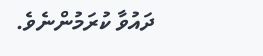ދައުވާ ކުރަމުންނެވެ.